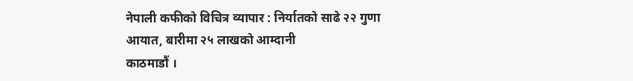नेपाली कफीको विचित्र व्यापार : निर्यातको साढे २२ गुणा आयात, बारीमा २५ लाखको आम्दानी
काठमाडौं ।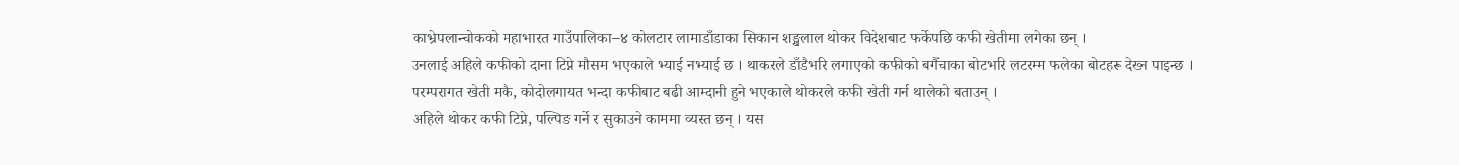काभ्रेपलान्चोकको महाभारत गाउँपालिका–४ कोलटार लामाडाँडाका सिकान शङ्खलाल थोकर विदेशबाट फर्केपछि कफी खेतीमा लगेका छन् ।
उनलाई अहिले कफीको दाना टिप्ने मौसम भएकाले भ्याई नभ्याई छ । थाकरले डाँडैभरि लगाएको कफीको बगैँचाका बोटभरि लटरम्म फलेका बोटहरू देख्न पाइन्छ ।
परम्परागत खेती मकै, कोदोलगायत भन्दा कफीबाट बढी आम्दानी हुने भएकाले थोकरले कफी खेती गर्न थालेको बताउन् ।
अहिले थोकर कफी टिप्ने, पल्पिङ गर्ने र सुकाउने काममा व्यस्त छन् । यस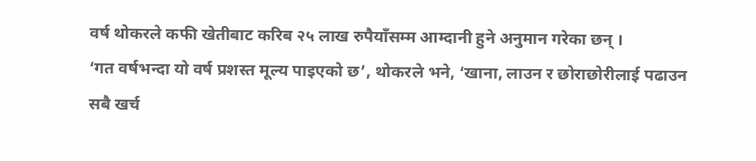वर्ष थोकरले कफी खेतीबाट करिब २५ लाख रुपैयाँसम्म आम्दानी हुने अनुमान गरेका छन् ।
‘गत वर्षभन्दा यो वर्ष प्रशस्त मूल्य पाइएको छ’, थोकरले भने, ‘खाना, लाउन र छोराछोरीलाई पढाउन सबै खर्च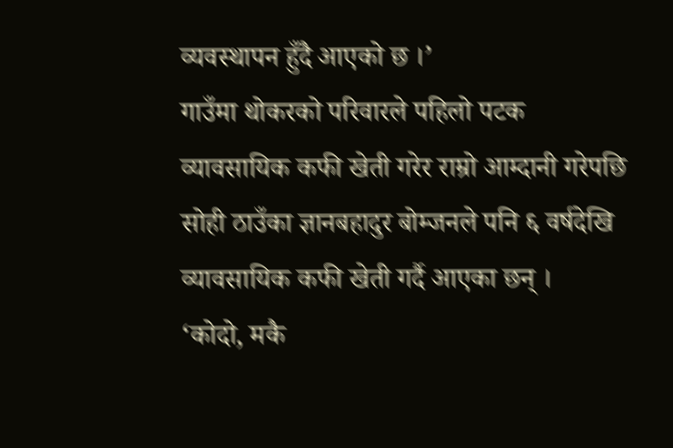व्यवस्थापन हुँदै आएको छ ।’
गाउँमा थोकरको परिवारले पहिलो पटक व्यावसायिक कफी खेती गरेर राम्रो आम्दानी गरेपछि सोही ठाउँका ज्ञानबहादुर बोम्जनले पनि ६ वर्षदेखि व्यावसायिक कफी खेती गर्दै आएका छन् ।
‘कोदो, मकै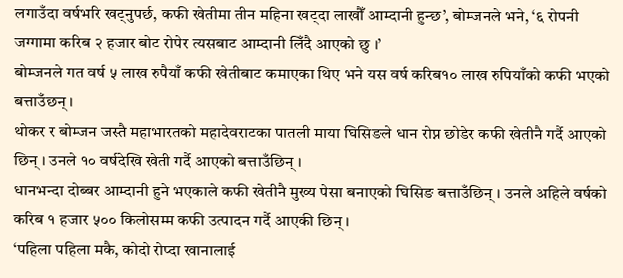लगाउँदा वर्षभरि खट्नुपर्छ, कफी खेतीमा तीन महिना खट्दा लाखौँ आम्दानी हुन्छ’, बोम्जनले भने, ‘६ रोपनी जग्गामा करिब २ हजार बोट रोपेर त्यसबाट आम्दानी लिँदै आएको छु ।’
बोम्जनले गत वर्ष ५ लाख रुपैयाँ कफी खेतीबाट कमाएका थिए भने यस वर्ष करिब१० लाख रुपियाँको कफी भएको बत्ताउँछन् ।
थोकर र बोम्जन जस्तै महाभारतको महादेवराटका पातली माया घिसिङले धान रोप्न छोडेर कफी खेतीनै गर्दै आएको छिन् । उनले १० वर्षदेखि खेती गर्दै आएको बत्ताउँछिन् ।
धानभन्दा दोब्बर आम्दानी हुने भएकाले कफी खेतीनै मुख्य पेसा बनाएको घिसिङ बत्ताउँछिन् । उनले अहिले वर्षको करिब १ हजार ५०० किलोसम्म कफी उत्पादन गर्दै आएकी छिन् ।
‘पहिला पहिला मकै, कोदो रोप्दा खानालाई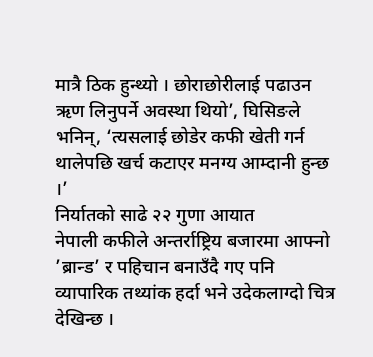मात्रै ठिक हुन्थ्यो । छोराछोरीलाई पढाउन ऋण लिनुपर्ने अवस्था थियो’, घिसिङले भनिन्, ‘त्यसलाई छोडेर कफी खेती गर्न थालेपछि खर्च कटाएर मनग्य आम्दानी हुन्छ ।’
निर्यातको साढे २२ गुणा आयात
नेपाली कफीले अन्तर्राष्ट्रिय बजारमा आफ्नो ’ब्रान्ड’ र पहिचान बनाउँदै गए पनि व्यापारिक तथ्यांक हर्दा भने उदेकलाग्दो चित्र देखिन्छ ।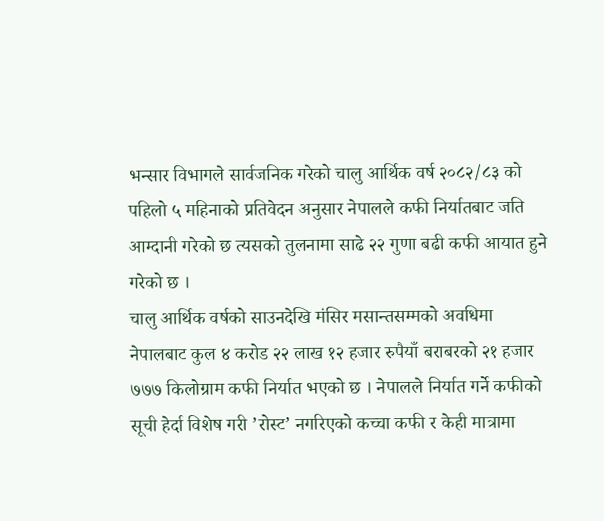भन्सार विभागले सार्वजनिक गरेको चालु आर्थिक वर्ष २०८२/८३ को पहिलो ५ महिनाको प्रतिवेदन अनुसार नेपालले कफी निर्यातबाट जति आम्दानी गरेको छ त्यसको तुलनामा साढे २२ गुणा बढी कफी आयात हुने गरेको छ ।
चालु आर्थिक वर्षको साउनदेखि मंसिर मसान्तसम्मको अवधिमा नेपालबाट कुल ४ करोड २२ लाख १२ हजार रुपैयाँ बराबरको २१ हजार ७७७ किलोग्राम कफी निर्यात भएको छ । नेपालले निर्यात गर्ने कफीको सूची हेर्दा विशेष गरी ’रोस्ट’ नगरिएको कच्चा कफी र केही मात्रामा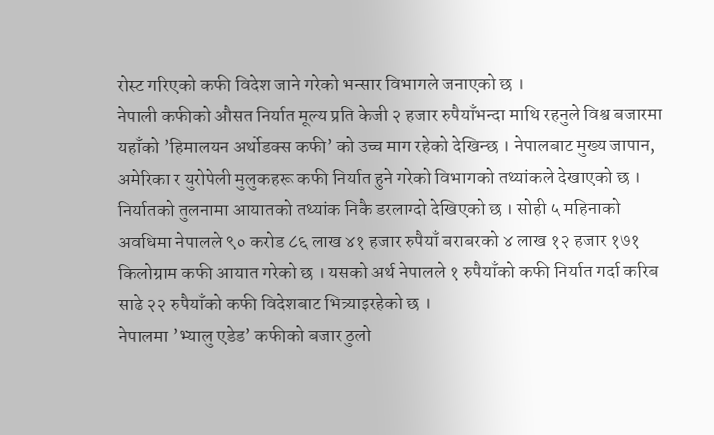रोस्ट गरिएको कफी विदेश जाने गरेको भन्सार विभागले जनाएको छ ।
नेपाली कफीको औसत निर्यात मूल्य प्रति केजी २ हजार रुपैयाँभन्दा माथि रहनुले विश्व बजारमा यहाँको ’हिमालयन अर्थोडक्स कफी’ को उच्च माग रहेको देखिन्छ । नेपालबाट मुख्य जापान, अमेरिका र युरोपेली मुलुकहरू कफी निर्यात हुने गरेको विभागको तथ्यांकले देखाएको छ ।
निर्यातको तुलनामा आयातको तथ्यांक निकै डरलाग्दो देखिएको छ । सोही ५ महिनाको अवधिमा नेपालले ९० करोड ८६ लाख ४१ हजार रुपैयाँ बराबरको ४ लाख १२ हजार १७१ किलोग्राम कफी आयात गरेको छ । यसको अर्थ नेपालले १ रुपैयाँको कफी निर्यात गर्दा करिब साढे २२ रुपैयाँको कफी विदेशबाट भित्र्याइरहेको छ ।
नेपालमा ’भ्यालु एडेड’ कफीको बजार ठुलो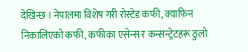देखिन्छ । नेपालमा विशेष गरी रोस्टेड कफी, क्याफिन निकालिएको कफी, कफीका एसेन्स र कन्सन्ट्रेटहरू ठुलो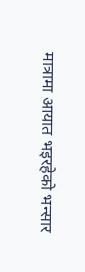मात्रामा आयात भइरहेको भन्सार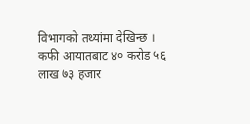विभागको तथ्यांमा देखिन्छ ।
कफी आयातबाट ४० करोड ५६ लाख ७३ हजार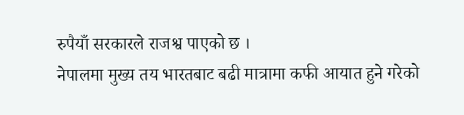रुपैयाँ सरकारले राजश्व पाएको छ ।
नेपालमा मुख्य तय भारतबाट बढी मात्रामा कफी आयात हुने गरेको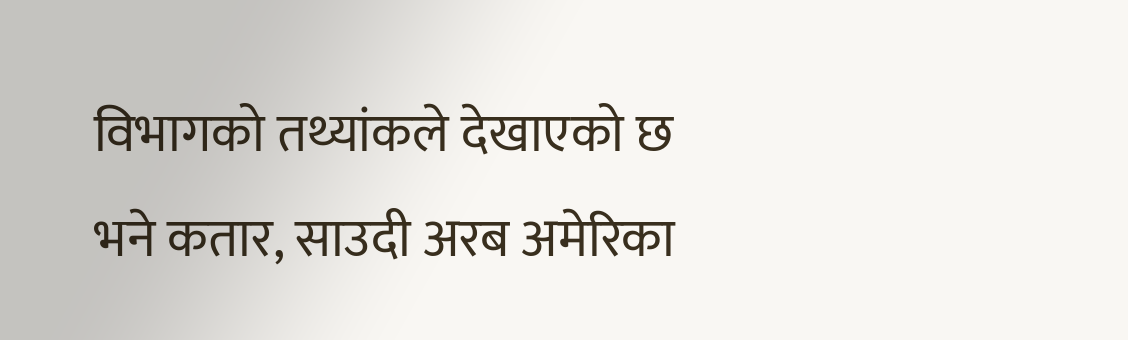विभागको तथ्यांकले देखाएको छ भने कतार, साउदी अरब अमेरिका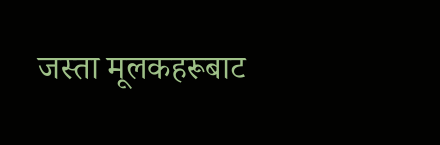जस्ता मूलकहरूबाट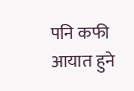पनि कफी आयात हुने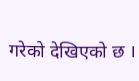गरेको देखिएको छ ।